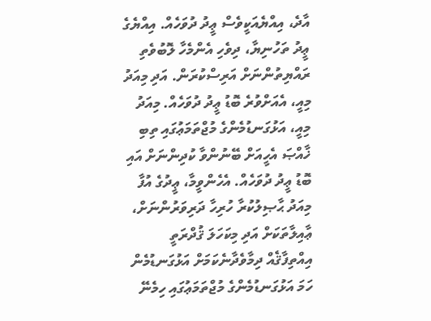އާދެ، އިއްޔެއަކީވެސް ޢީދު ދުވަހެއް. އިއްޔެގެ ޢީދު ތަހުނިޔާ، ދިވެހި އެންމެހާ ލޮބުވެތި ރައްޔިތުންނަށް އަރިސްކުރަން. އަދި މިއަދު މިއީ، އެއަށްވުރެ ބޮޑު ޢީދު ދުވަހެއް. މިއަދު މިއީ، އަޅުގަނޑުމެންގެ މުޖްތަމަޢުގައި ތިބި ޚާއްޞަ އެހީއަށް ބޭނުންވާ ކުދިންނަށް އައި ބޮޑު ޢީދު ދުވަހެއް. އެހެންވީމާ، ޢީދުގެ އުފާ މިއަދު ޙާޞިލުކުރާ ހުރިހާ ދަރިވަރުންނަށް، ޢާއިލާތަކަށް އަދި މިކަހަލަ ޤުދްރަތީ އިއްތިފާޤެއް ދިމާވެދާނެކަމަށް އަޅުގަނޑުމެން ހަމަ އަޅުގަނޑުމެންގެ މުޖްތަމަޢުގައި ހިމެނޭ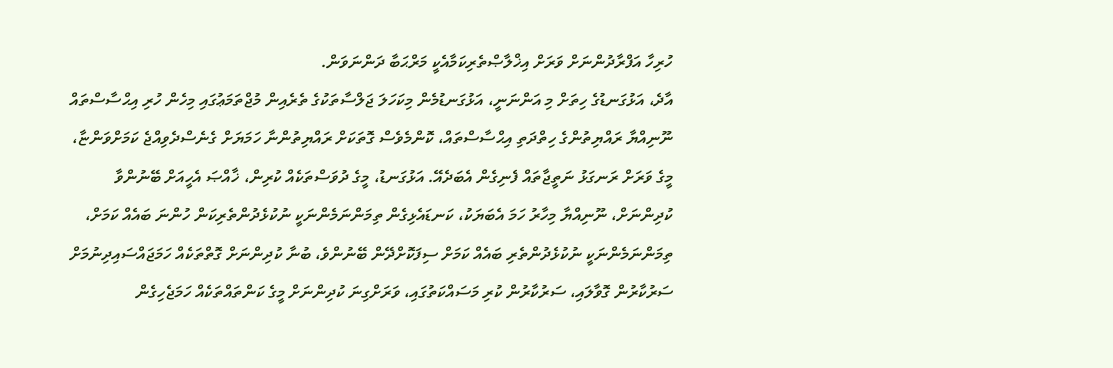ހުރިހާ އަފްރާދުންނަށް ވަރަށް އިޚްލާޞްތެރިކަމާއެކީ މަރްޙަބާ ދަންނަވަން.
އާދެ، އަޅުގަނޑުގެ ހިތަށް މި އަންނަނީ، އަޅުގަނޑުމެން މިކަހަލަ ޖަލްސާތަކުގެ ތެރެއިން މުޖްތަމަޢުގައި މިހެން ހުރި އިޙްސާސްތައް ނޫނިއްޔާ ރައްޔިތުންގެ ހިތްދަތި އިޙްސާސްތައް، ކޮންމެވެސް ގޮތަކަށް ރައްޔިތުންނާ ހަމަޔަށް ގެނެސްދެވިއްޖެ ކަމަށްވަންޏާ، މީގެ ވަރަށް ރަނގަޅު ނަތީޖާތައް ފެނިގެން އެބަދެއޭ. އަޅުގަނޑު، މީގެ ދުވަސްތަކެއް ކުރިން، ޚާއްޞަ އެހީއަށް ބޭނުންވާ ކުދިންނަށް، ނޫނިއްޔާ މިހާރު ހަމަ އެބަޔަކު، ކަނޑައެޅިގެން ތިމަންނަމެންނަކީ ނުކުޅެދުންތެރިކަން ހުންނަ ބައެއް ކަމަށް، ތިމަންނަމެންނަކީ ނުކުޅެދުންތެރި ބައެއް ކަމަށް ސިފަކޮށްދޭން ބޭނުންވެ، ބުނާ ކުދިންނަށް ގޮތްތަކެއް ހަމަޖައްސައިދިނުމަށް ސަރުކާރުން ގޮވާލައި، ސަރުކާރުން ކުރި މަސައްކަތުގައި، ވަރަށްގިނަ ކުދިންނަށް މީގެ ކަންތައްތަކެއް ހަމަޖެހިގެން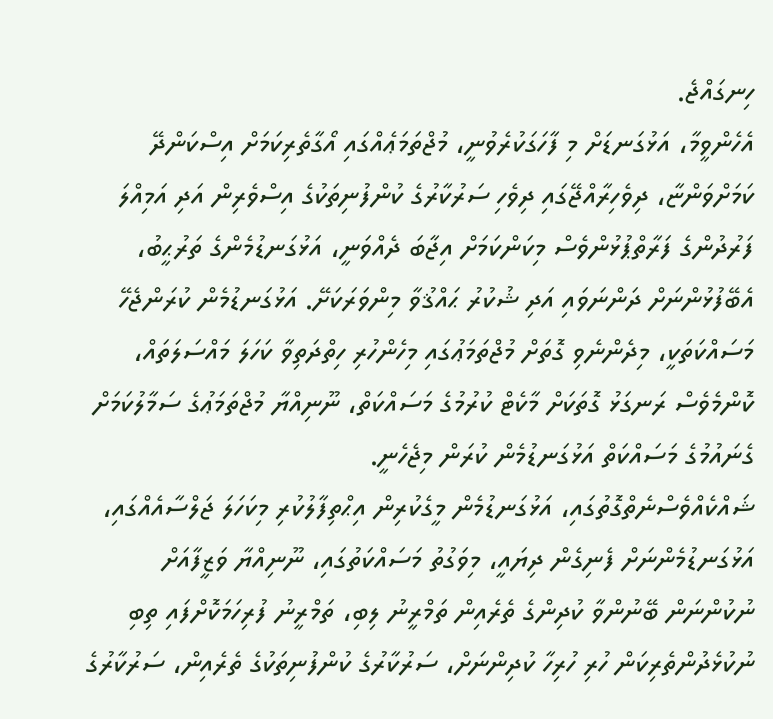ހިނގައްޖެ.
އެހެންވީމާ، އަޅުގަނޑަށް މި ފާހަގަކުރެވުނީ، މުޖްތަމަޢެއްގައި އޯގާތެރިކަމަށް އިސްކަންދޭ ކަމަށްވަންޏާ، ދިވެހިރާއްޖޭގައި ދިވެހި ސަރުކާރުގެ ކުންފުނިތަކުގެ އިސްވެރިން އަދި އަމިއްލަ ފަރުދުންގެ ފަރާތްޕުޅުންވެސް މިކަންކަމަށް އިޖާބަ ދެއްވަނީ، އަޅުގަނޑުމެންގެ ތަރުޙީބު، އެބޭފުޅުންނަށް ދަންނަވައި އަދި ޝުކުރު ޙައްޤުވާ މިންވަރަކަށޭ. އަޅުގަނޑުމެން ކުރަންޖެހޭ މަސައްކަތަކީ، މިދެންނެވި ގޮތަށް މުޖްތަމަޢުގައި މިހެންހުރި ހިތްދަތިވާ ކަހަލަ މައްސަލަތައް، ކޮންމެވެސް ރަނގަޅު ގޮތަކަށް މާކެޓް ކުރުމުގެ މަސައްކަތް، ނޫނިއްޔާ މުޖްތަމަޢުގެ ސަމާލުކަމަށް ގެނައުމުގެ މަސައްކަތް އަޅުގަނޑުމެން ކުރަން މިޖެހެނީ.
ޝައްކެއްވެސްނެތްގޮތުގައި، އަޅުގަނޑުމެން މީގެކުރިން އިޙްތިފާލުކުރި މިކަހަލަ ޖަލްސާއެއްގައި، އަޅުގަނޑުމެންނަށް ފެނިގެން ދިޔައީ، މިވަގުތު މަސައްކަތުގައި، ނޫނިއްޔާ ވަޒީފާއަށް ނުކުންނަން ބޭނުންވާ ކުދިންގެ ތެރެއިން ތަމްރީނު ލިބި، ތަމްރީނު ފުރިހަމަކޮށްފައި ތިބި ނުކުޅެދުންތެރިކަން ހުރި ހުރިހާ ކުދިންނަށް، ސަރުކާރުގެ ކުންފުނިތަކުގެ ތެރެއިން، ސަރުކާރުގެ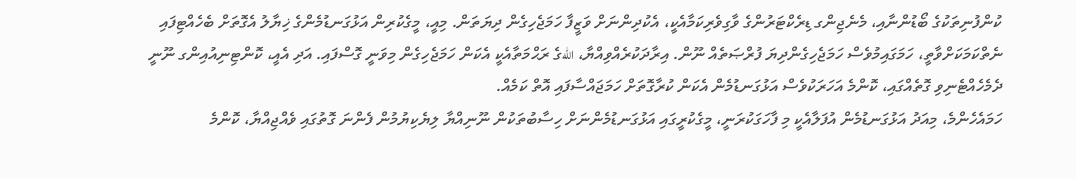ކުންފުނިތަކުގެ ބޯޑުންނާއި، މެނެޖިންގ ޑިރެކްޓަރުންގެ ވާގިވެރިކަމާއެކީ، އެކުދިންނަށް ވަޒީފާ ހަމަޖެހިގެން ދިޔަތަން. މިއީ، މީގެކުރިން އަޅުގަނޑުމެންގެ ޚިޔާލު އެގޮތަށް ބެހެއްޓިފައި ނެތްކަމަކަށްވާތީ، ހަމަގައިމުވެސް ހަމަޖެހިގެންދިޔަ ފުރްޞަތެއް ނޫން. އިރާދަކުރެއްވިއްޔާ، اللهގެ ރަޙްމަތާއެކީ އެކަން ހަމަޖެހިގެން މިވަނީ ގޮސްފައި. އަދި އެއީ، ކޮންޓިނިއުއިންގ ނޫނީ ދެމެހެއްޓެނިވި ގޮތެއްގައި، ކޮންމެ އަހަރަކުވެސް އަޅުގަނޑުމެން އެކަން ކުރާގޮތަށް ހަމަޖައްސާފައި އޮތް ކަމެއް.
ހަމައެހެންމެ، މިއަދު އަޅުގަނޑުމެން އުފަލާއެކީ މި ފާހަގަކުރަނީ، މީގެކުރީގައި އަޅުގަނޑުމެންނަށް ހިސާބުތަކުން ނޫނިއްޔާ ލިޔެކިޔުމުން ފެންނަ ގޮތުގައި ވެއްޖިއްޔާ، ކޮންމެ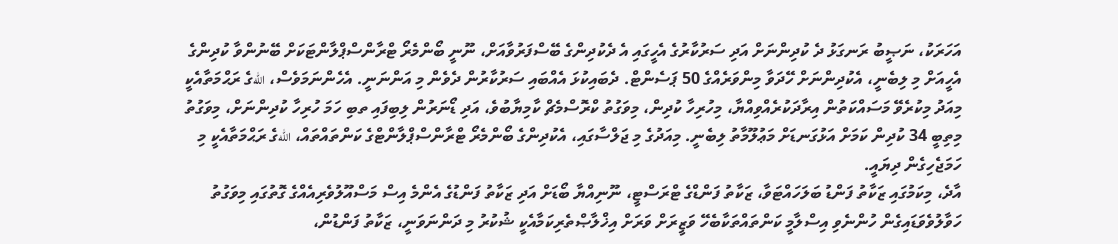އަހަރަކު، ނަޞީބު ރަނގަޅު ދެ ކުދިންނަށް އަދި ސަރުކާރުގެ އެހީގައި އެ ދެކުދިންގެ ބޭސްފަރުވާއަށް، ނޫނީ ބޯންމެރޯ ޓްރާންސްޕްލާންޓަކަށް ބޭނުންވާ ކުދިންގެ އެހީއަށް މި ލިބެނީ، އެކުދިންނަށް ހޭދަވާ މިންވަރެއްގެ 50 ޕަސެންޓް. ދެބައިކުޅަ އެއްބައި ސަރުކާރުން ދެވެން މި އަންނަނީ. އެހެންނަމަވެސް، اللهގެ ރަޙްމަތާއެކީ މިއަދު މިކުރެވޭ މަސައްކަތުން އިރާދަކުރެއްވިއްޔާ، މިހުރިހާ ކުދިން، މިވަގުތު ކްރޮސްމެޗް ކާމިޔާބުވެ، އަދި ޑޯނަރުން ލިބިފައި ތބި ހަމަ ހުރިހާ ކުދިންނަށް، މިވަގުތު މިތިބީ 34 ކުދިން ކަމަށް އަޅުގަނޑަށް މަޢުލޫމާތު ލިބެނީ. މިއަދުގެ މި ޖަލްސާގައި، އެކުދިންގެ ބޯންމެރޯ ޓްރާންސްޕްލާންޓްގެ ކަންތައްތައް، اللهގެ ރަޙްމަތާއެކީ މި ހަމަޖެހިގެން ދިޔައީ.
އާދެ، މިކަމުގައި ޒަކާތު ފަންޑު ބަލަހައްޓަވާ، ޒަކާތު ފަންޑްގެ ޓްރަސްޓީ، ނޫނިއްޔާ ބޯޑަށް އަދި ޒަކާތު ފަންޑުގެ އެންމެ އިސް މަސްއޫލުވެރިއެއްގެ ގޮތުގައި މިވަގުތު ހަވާލުވެވަޑައިގެން ހުންނެވި އިސްލާމީ ކަންތައްތަކާބެހޭ ވަޒީރަށް ވަރަށް އިޚްލާޞްތެރިކަމާއެކީ ޝުކުރު މި ދަންނަވަނީ، ޒަކާތު ފަންޑުން،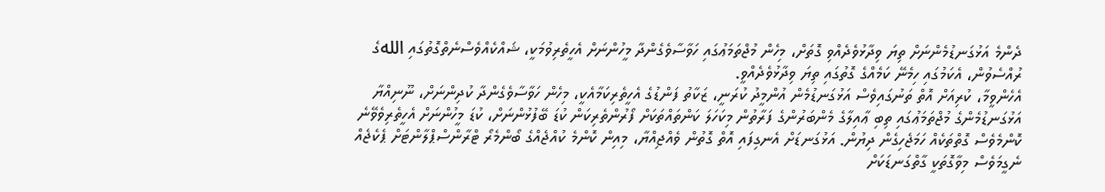ދެންމެ އަޅުގަނޑުމެންނަށް ތިޔަ ވިދާޅުވެދެއްވި ގޮތަށް، މިހެން މުޖްތަމަޢުގައި ހަވާސާވެގެންދާ މީހުންނަށް އެހީތެރިވުމަކީ، ޝައްކެއްވެސްނެތްގޮތުގައި اللهގެ ރުއްސެވުން، އެކަމުގައި ހިމެނޭ ކަމެއްގެ ގޮތުގައި ތިޔަ ވިދާޅުވެދެއްވީ.
އެހެންވީމާ، ކުރިއަށް އޮތް ތަނުގައިވެސް އަޅުގަނޑުމެން އުންމީދު ކުރަނީ، ޒަކާތު ފަންޑުގެ އެހީތެރިކަމާއެކީ، މިހެން ހަވާސާވެގެންދާ ކުދިންނަށް، ނޫނިއްޔާ އަޅުގަނޑުމެންގެ މުޖްތަމަޢުގައި ތިބި ޢާއިލާގެ މެންބަރުންގެ ފަރާތުން މިކަހަލަ ކަންތައްތަކަށް ފޯރުންތެރިކަން ކުޑަ ބޭފުޅުންނަށް، ކުޑަ މީހުންނަށް އެހީތެރިވެވޭނެ ކޮންމެވެސް ގޮތްތަކެއް ހަމަޖެހިގެން ދިޔުން. އަޅުގަނޑަށް އެނގިފައި އޮތް ގޮތުން ވެއްޖިއްޔާ، މިއިން ކޮންމެ ކުއްޖެއްގެ ބޯންމެރޯ ޓްރާންސްޕްލާންޓަށް ޕެކެޖެއް ނެގީމަވެސް މިވާގޮތަކީ ގާތްގަނޑަކަށް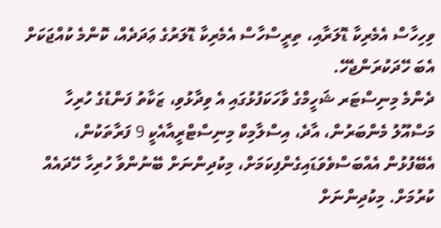ވިހިހާސް އެމެރިކާ ޑޮލަރާއި، ތިރީސްހާސް އެމެރިކާ ޑޮލަރުގެ ޢަދަދެއް، ކޮންމެ ކުއްޖަކަށް އެބަ ހޭދަކުރަންޖެހޭ.
ދެންމެ މިނިސްޓަރ ޝަހީމްގެ ވާހަކަފުޅުގައި އެ ވިދާޅުވި، ޒަކާތު ފަންޑުގެ ހުރިހާ މަސްއޫލު މެންބަރުން، އާދެ، އިސްލާމިކް މިނިސްޓްރީއާއެކީ 9 ފަރާތަކުން، އެބޭފުޅުން އެއްބަސްވެވަޑައިގެންފިކަމަށް، މިކުދިންނަށް ބޭނުންވާ ހުރިހާ ހޭދައެއް ކުރުމަށް. މިކުދިންނަށް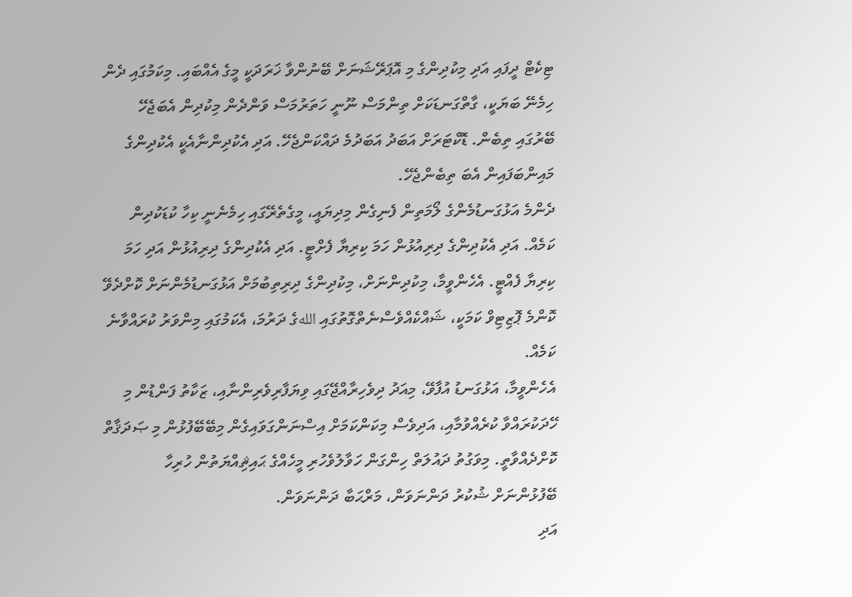ޓިކެޓް ދީފައި އަދި މިކުދިންގެ މި އޮޕަރޭޝަނަށް ބޭނުންވާ ޚަރަދަކީ މީގެ އެއްބައި. މިކަމުގައި ދެން ހިމެނޭ ބަޔަކީ، ގާތްގަނޑަކަށް ތިންމަސް ނޫނީ ހަތަރުމަސް ވަންދެން މިކުދިން އެބަޖެހޭ ބޭރުގައި ތިބެން. ޑޮކްޓަރަށް އަބަދު އަބަދުމެ ދައްކަންޖެހޭ. އަދި އެކުދިންނާއެކީ އެކުދިންގެ މައިންބަފައިން އެބަ ތިބެންޖެހޭ.
ދެންމެ އަޅުގަނޑުމެންގެ ލޯމަތިން ފެނިގެން މިދިޔައީ، މީގެތެރޭގައި ހިމެނެނީ ކިހާ ކުޑަކުދިން ކަމެއް. އަދި އެކުދިންގެ ދިރިއުޅުން ހަމަ ކިރިޔާ ފެށްޓީ. އަދި އެކުދިންގެ ދިރިއުޅުން އަދި ހަމަ ކިރިޔާ ފެއްޓީ. އެހެންވީމާ، މިކުދިންނަށް، މިކުދިންގެ ދިރިތިބުމަށް އަޅުގަނޑުމެންނަށް ކޮށްދެވޭ ކޮންމެ ޕޮޒިޓިވް ކަމަކީ، ޝައްކެއްވެސްނެތްގޮތުގައި اللهގެ ދަރުމަ، އެކަމުގައި މިންވަރު ކުރައްވާނެ ކަމެއް.
އެހެންވީމާ، އަޅުގަނޑު އުފާވޭ، މިއަދު ދިވެހިރާއްޖޭގައި ވިޔަފާރިވެރިންނާއި، ޒަކާތު ފަންޑުން މި ހޭދަކުރައްވާ ކުރެއްވުމާއި، އަދިވެސް މިކަންކަމަށް އިސްނަންގަވައިގެން މިބޭބޭފުޅުން މި ޞަދަޤާތް ކޮށްދެއްވާތީ. މިވަގުތު ދައުލަތް ހިންގަން ހަވާލުވެހުރި މީހެއްގެ ޙައިޘިއްޔަތުން ހުރިހާ ބޭފުޅުންނަށް ޝުކުރު ދަންނަވަން، މަރްޙަބާ ދަންނަވަން.
އަދި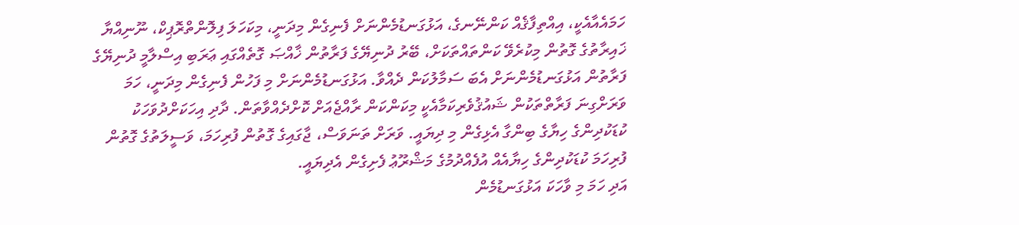ހަމައެއާއެކީ، އިއްތިފާޤެއް ކަންނޭނގެ، އަޅުގަނޑުމެންނަށް ފެނިގެން މިދަނީ، މިކަހަލަ ފިލޮންތްރޮޕިކް، ނޫނިއްޔާ ޚައިރާތުގެ ގޮތުން މިކުރެވޭ ކަންތައްތަކަށް، ބޭރު ދުނިޔޭގެ ފަރާތުން ޚާއްޞަ ގޮތެއްގައި ޢަރަބި އިސްލާމީ ދުނިޔޭގެ ފަރާތުން އަޅުގަނޑުމެންނަށް އެބަ ސަމާލުކަން ދެއްވާ. އަޅުގަނޑުމެންނަށް މި ފަހުން ފެނިގެން މިދަނީ، ހަމަ ވަރަށްގިނަ ފަރާތްތަކުން ޝައުޤުވެރިކަމާއެކީ މިކަންކަން ރާއްޖެއަށް ކޮށްދެއްވާތަން. ދާދި އިހަކަށްދުވަހަކު ކުޑަކުދިންގެ ހިޔާގެ ބިންގާ އެޅިގެން މި ދިޔައީ. ވަރަށް ތަނަވަސް، ޖާގައިގެ ގޮތުން ފުރިހަމަ، ވަސީލަތުގެ ގޮތުން ފުރިހަމަ ކުޑަކުދިންގެ ހިޔާއެއް އުފެއްދުމުގެ މަޝްރޫޢު ފެށިގެން އެދިޔައީ.
އަދި ހަމަ މި ވާހަކަ އަޅުގަނޑުމެން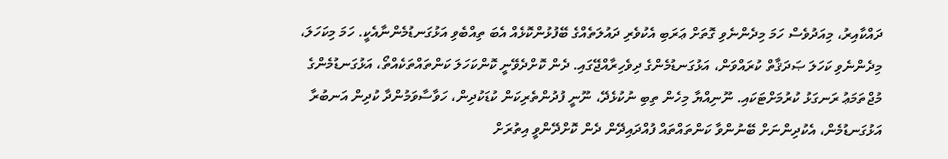ދައްކާއިރު، މިއަދުވެސް ހަމަ މިދެންނެވި ގޮތަށް ޢަރަބި އެކުވެރި ދައުލަތެއްގެ ބޭފުޅުންކޮޅެއް އެބަ ތިއްބެވި އަޅުގަނޑުމެންނާއެކީ. ހަމަ މިކަހަލަ، މިދެންނެވި ކަހަލަ ޞަދަޤާތް ކުރައްވަން، އަޅުގަނޑުމެންގެ ދިވެހިރާއްޖޭގައި. ދެން ކޮށްދެވޭނީ ކޮންކަހަލަ ކަންތައްތަކެއްތޯ، އަޅުގަނޑުމެންގެ މުޖްތަމަޢު ރަނގަޅު ކުރުމަށްޓަކައި. ނޫނިއްޔާ މިހެން ތިބި ނުކުޅެދޭ، ނޫނީ ފުދުންތެރިކަން ކުޑަކުދިން، ހަވާސާވަމުންދާ ކުދިން އަނބުރާ އަޅުގަނޑުމެން، އެކުދިންނަށް ބޭނުންވާ ކަންތައްތައް ފުއްދައިދޭން ދެން ކޮށްދޭންވީ އިތުރަށް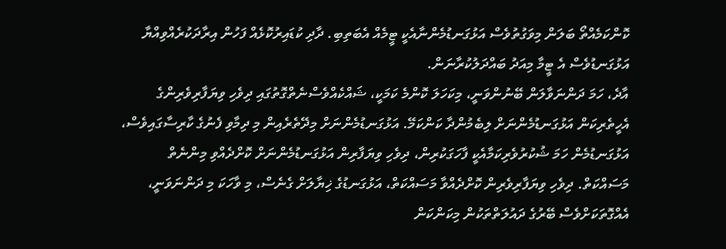ކޮންކަމެއްތޯ ބަލަން މިވަގުތުވެސް އަޅުގަނޑުމެންނާއެކީ ޓީމެއް އެބަތިބި. ދާދި ކުޑައިރުކޮޅެއް ފަހުން އިރާދަކުރެއްވިއްޔާ އަޅުގަނޑުވެސް އެ ޓީމާ މިއަދު ބައްދަލުކުރާނަން.
އާދެ، ހަމަ ދަންނަވާލަން ބޭނުންވަނީ، މިކަހަލަ ކޮންމެ ކަމަކީ، ޝައްކެއްވެސްނެތްގޮތުގައި ދިވެހި ވިޔަފާރިވެރިންގެ އެހީތެރިކަން އަޅުގަނޑުމެންނަށް ލިބެމުންދާ ކަންކަމޭ. އަޅުގަނޑުމެންނަށް މިދޭތެރެއިން މި ދިމާވި ފެނުގެ ކާރިސާގައިވެސް، އަޅުގަނޑުމެން ހަމަ ޝުކުރުވެރިކަމާއެކީ ފާހަގަކުރިން، ދިވެހި ވިޔަފާރިން އަޅުގަނޑުމެންނަށް ކޮށްދެއްވި މިންނެތް މަސައްކަތް. ދިވެހި ވިޔަފާރިވެރިން ކޮށްދެއްވާ މަސައްކަތް، އަޅުގަނޑުގެ ޚިޔާލަށް ގެނެސް، މި ވާހަކަ މި ދަންނަވަނީ، އެއްގޮތަކަށްވެސް ބޭރުގެ ދައުލަތްތަކުން މިކަންކަން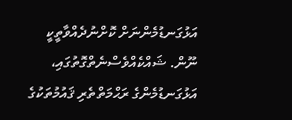އަޅުގަނޑުމެންނަށް ކޮށްނުދެއްވާތީކީ ނޫން. ޝައްކެއްވެސްނެތްގޮތުގައި، އަޅުގަނޑުމެންގެ ރަޙްމަތްތެރި ޤައުމުތަކުގެ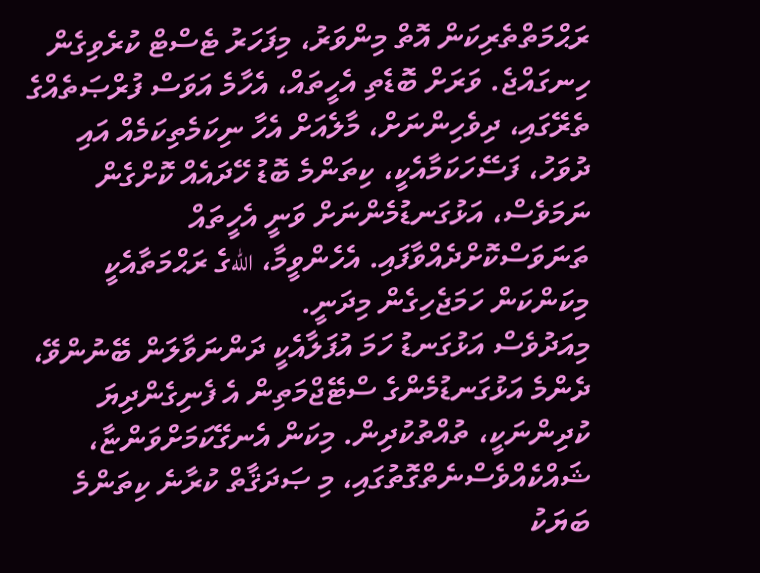ރަޙްމަތްތެރިކަން އޮތް މިންވަރު، މިފަހަރު ޓެސްޓް ކުރެވިގެން ހިނގައްޖެ. ވަރަށް ބޮޑެތި އެހީތައް، އެހާމެ އަވަސް ފުރްޞަތެއްގެ ތެރޭގައި، ދިވެހިންނަށް، މާލެއަށް އެހާ ނިކަމެތިކަމެއް އައި ދުވަހު، ފަސޭހަކަމާއެކީ، ކިތަންމެ ބޮޑު ހޭދައެއް ކޮށްގެން ނަމަވެސް، އަޅުގަނޑުމެންނަށް ވަނީ އެހީތައް ތަނަވަސްކޮށްދެއްވާފައި. އެހެންވީމާ، اللهގެ ރަޙްމަތާއެކީ މިކަންކަން ހަމަޖެހިގެން މިދަނީ.
މިއަދުވެސް އަޅުގަނޑު ހަމަ އުފަލާއެކީ ދަންނަވާލަން ބޭނުންވޭ، ދެންމެ އަޅުގަނޑުމެންގެ ސްޓޭޖްމަތިން އެ ފެނިގެންދިޔަ ކުދިންނަކީ، ތުއްތުކުދިން. މިކަން އެނގޭކަމަށްވަންޏާ، ޝައްކެއްވެސްނެތްގޮތުގައި، މި ޞަދަޤާތް ކުރާނެ ކިތަންމެ ބަޔަކު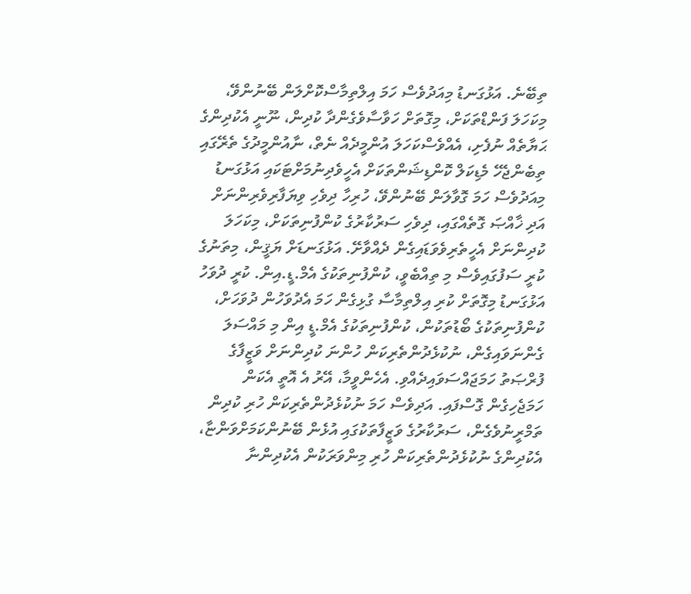ތިބޭނެ. އަޅުގަނޑު މިއަދުވެސް ހަމަ އިލްތިމާސްކޮށްލަން ބޭނުންވޭ، މިކަހަލަ ފަންޑްތަކަށް، މިގޮތަށް ހަވާސާވެގެންދާ ކުދިން، ނޫނީ އެކުދިންގެ ޙަޔާތެއް ނުފެށި، އެއްވެސްކަހަލަ އުންމީދެއް ނެތް، ނާއުންމީދުގެ ތެރޭގައި ތިބެންޖެހޭ މެޑިކަލް ކޮންޑިޝަންތަކަށް އެހީވެދިނުމަށްޓަކައި އަޅުގަނޑު މިއަދުވެސް ހަމަ ގޮވާލަން ބޭނުންވޭ، ހުރިހާ ދިވެހި ވިޔަފާރިވެރިންނަށް އަދި ޚާއްޞަ ގޮތެއްގައި، ދިވެހި ސަރުކާރުގެ ކުންފުނިތަކަށް، މިކަހަލަ ކުދިންނަށް އެހީތެރިވެވަޑައިގެން ދެއްވާށޭ. އަޅުގަނޑަށް ޔަޤީން، މިތަނުގެ ކުރީ ސަފުގައިވެސް މި ތިއްބެވީ، ކުންފުނިތަކުގެ އެމް.ޑީ.އިން. ކުރީ ދުވަހު އަޅުގަނޑު މިގޮތަށް ކުރި އިލްތިމާސާ ގުޅިގެން ހަމަ އެދުވަހުން ދުވަހަށް، ކުންފުނިތަކުގެ ބޯޑުތަކުން، ކުންފުނިތަކުގެ އެމް.ޑީ އިން މި މައްސަލަ ގެންނަވައިގެން، ނުކުޅެދުންތެރިކަން ހުންނަ ކުދިންނަށް ވަޒީފާގެ ފުރްޞަތު ހަމަޖައްސަވައިދެއްވި. އެހެންވީމާ، އޭރު އެ އޮތީ އެކަން ހަމަޖެހިގެން ގޮސްފައި. އަދިވެސް ހަމަ ނުކުޅެދުންތެރިކަން ހުރި ކުދިން ތަމްރީނުވެގެން، ސަރުކާރުގެ ވަޒީފާތަކުގައި އުޅެން ބޭނުންކަމަށްވަންޏާ، އެކުދިންގެ ނުކުޅެދުންތެރިކަން ހުރި މިންވަރަކުން އެކުދިންނާ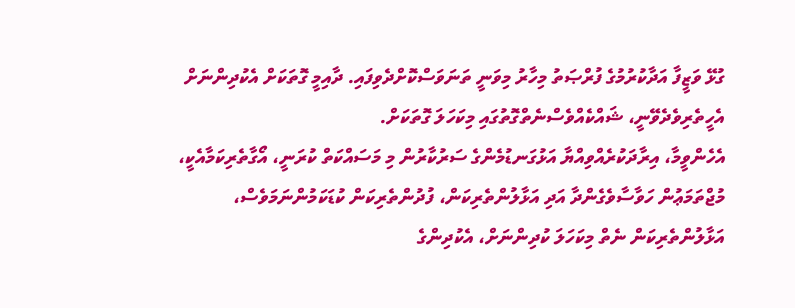ގުޅޭ ވަޒީފާ އަދާކުރުމުގެ ފުރްޞަތު މިހާރު މިވަނީ ތަނަވަސްކޮށްދެވިފައި. ދާއިމީ ގޮތަކަށް އެކުދިންނަށް އެހީތެރިވެދެވޭނީ، ޝައްކެއްވެސްނެތްގޮތުގައި މިކަހަލަ ގޮތަކަށް.
އެހެންވީމާ، އިރާދަކުރެއްވިއްޔާ އަޅުގަނޑުމެންގެ ސަރުކާރުން މި މަސައްކަތް ކުރަނީ، އޯގާތެރިކަމާއެކީ، މުޖްތަމަޢުން ހަވާސާވެގެންދާ އަދި އަޅާލުންތެރިކަން، ފުދުންތެރިކަން ކުޑަކަމުންނަމަވެސް، އަޅާލުންތެރިކަން ނެތް މިކަހަލަ ކުދިންނަށް، އެކުދިންގެ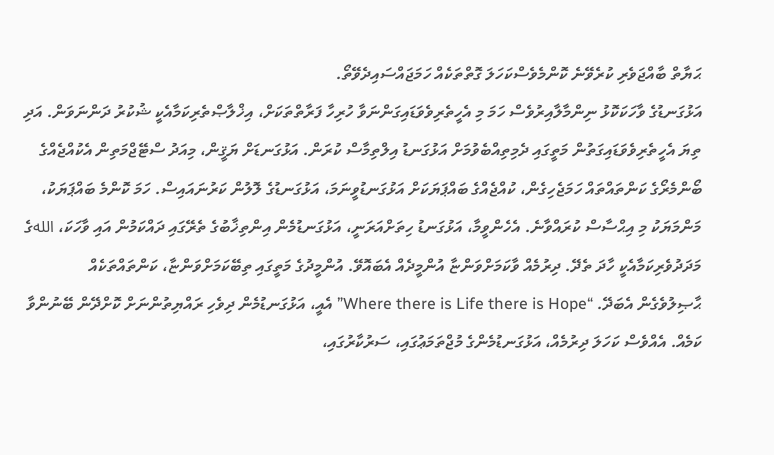ޙަޔާތް ބާއްޖަވެރި ކުރެވޭނެ ކޮންމެވެސްކަހަލަ ގޮތްތަކެއް ހަމަޖައްސައިދެވޭތޯ.
އަޅުގަނޑުގެ ވާހަކަކޮޅު ނިންމާލާއިރުވެސް ހަމަ މި އެހީތެރިވެވަޑައިގަންނަވާ ހުރިހާ ފަރާތްތަކަށް، އިޚްލާޞްތެރިކަމާއެކީ ޝުކުރު ދަންނަވަން. އަދި ތިޔަ އެހީތެރިވެވަޑައިގަތުން މަތީގައި ދެމިތިއްބެވުމަށް އަޅުގަނޑު އިލްތިމާސް ކުރަން. އަޅުގަނޑަށް ޔަޤީން، މިއަދު ސްޓޭޖްމަތިން އެކުއްޖެއްގެ ބޯންމެރޯގެ ކަންތައްތައް ހަމަޖެހިގެން، ކުއްޖެއްގެ ބައްޕަޔަކަށް އަޅުގަނޑުވީނަމަ، އަޅުގަނޑުގެ ލޮލުން ކަރުނައައިސް. ހަމަ ކޮންމެ ބައްޕަޔަކު، މަންމަޔަކު މި އިޙްސާސް ކުރައްވާނެ. އެހެންވީމާ، އަޅުގަނޑު ހިތަށްއަރަނީ، އަޅުގަނޑުމެން އިންތިޚާބުގެ ތެރޭގައި ދައްކަމުން އައި ވާހަކަ، اللهގެ މަދަދުވެރިކަމާއެކީ ހާދަ ތެދޭ. ދިރުމެއް ވާކަމަށްވަންޏާ އުންމީދެއް އެބައޮވޭ. އުންމީދުގެ މަތީގައި ތިބޭކަމަށްވަންޏާ، ކަންތައްތަކެއް ޙާޞިލުވެގެން އެބަދޭ. “Where there is Life there is Hope” އެއީ، އަޅުގަނޑުމެން ދިވެހި ރައްޔިތުންނަށް ކޮށްދޭން ބޭނުންވާ ކަމެއް. އެއްވެސް ކަހަލަ ދިރުމެއް، އަޅުގަނޑުމެންގެ މުޖްތަމަޢުގައި، ސަރުކާރުގައި،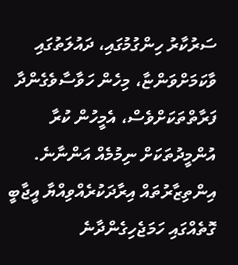ސަރުކާރު ހިންގުމުގައި، ދައުލަތުގައި ވާކަމަށްވަންޏާ، މިހެން ހަވާސާވެގެންދާ ފަރާތްތަކަށްވެސް، އެމީހުން ކުރާ އުންމީދުތަކަށް ނިމުމެއް އަންނާނެ. އިންތިޒާރުތައް އިރާދަކުރެއްވިއްޔާ އީޖާބީ ގޮތެއްގައި ހަމަޖެހިގެންދާނެ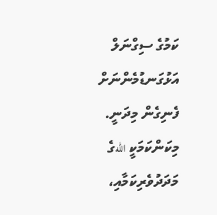ކަމުގެ ސިގްނަލް އަޅުގަނޑުމެންނަށް ފެނިގެން މިދަނީ. މިކަންކަމަކީ اللهގެ މަދަދުވެރިކަމާއި،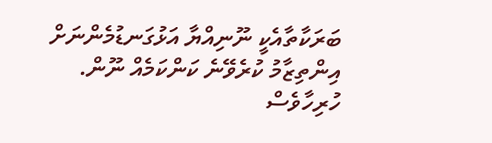ބަރަކާތާއެކީ ނޫނިއްޔާ އަޅުގަނޑުމެންނަށް އިންތިޒާމު ކުރެވޭނެ ކަންކަމެއް ނޫން. ހުރިހާވެސް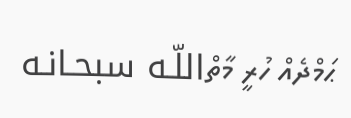ޙަމްދެއް ހުރީ މާތްاللّـه سبحـانـه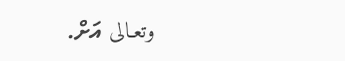وتعـالى އަށް.